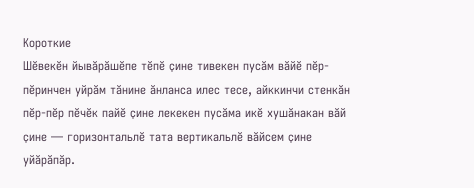Короткие
Шӗвекӗн йывӑрӑшӗпе тӗпӗ ҫине тивекен пусӑм вӑйӗ пӗр-пӗринчен уйрӑм тӑнине ӑнланса илес тесе, айккинчи стенкӑн пӗр-пӗр пӗчӗк пайӗ ҫине лекекен пусӑма икӗ хушӑнакан вӑй ҫине — горизонтальлӗ тата вертикальлӗ вӑйсем ҫине уйӑрӑпӑр.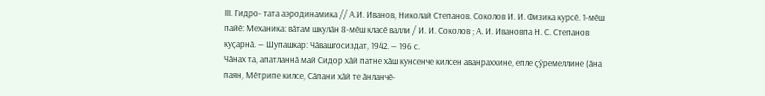III. Гидро- тата аэродинамика // А.И. Иванов, Николай Степанов. Соколов И. И. Физика курсӗ. 1-мӗш пайӗ: Механика: вӑтам шкулӑн 8-мӗш класӗ валли / И. И. Соколов ; А. И. Ивановпа Н. С. Степанов куҫарнӑ. — Шупашкар: Чӑвашгосиздат, 1942. — 196 с.
Чӑнах та, апатланнӑ май Сидор хӑй патне хӑш кунсенче килсен аванраххине, епле ҫӳремеллине (ӑна паян, Мӗтрипе килсе, Сӑпани хӑй те ӑнланчӗ-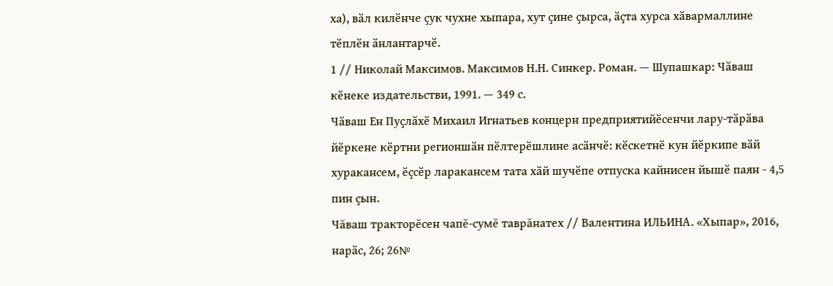ха), вӑл килӗнче ҫук чухне хыпара, хут ҫине ҫырса, ӑҫта хурса хӑвармаллине тӗплӗн ӑнлантарчӗ.
1 // Николай Максимов. Максимов Н.Н. Синкер. Роман. — Шупашкар: Чӑваш кӗнеке издательстви, 1991. — 349 с.
Чӑваш Ен Пуҫлӑхӗ Михаил Игнатьев концерн предприятийӗсенчи лару-тӑрӑва йӗркене кӗртни регионшӑн пӗлтерӗшлине асӑнчӗ: кӗскетнӗ кун йӗркипе вӑй хуракансем, ӗҫсӗр ларакансем тата хӑй шучӗпе отпуска кайнисен йышӗ паян - 4,5 пин ҫын.
Чăваш тракторĕсен чапĕ-сумĕ таврăнатех // Валентина ИЛЬИНА. «Хыпар», 2016, нарӑс, 26; 26№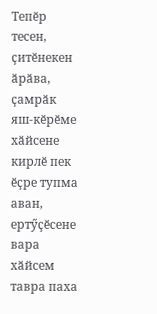Тепӗр тесен, ҫитӗнекен ӑрӑва, ҫамрӑк яш-кӗрӗме хӑйсене кирлӗ пек ӗҫре тупма аван, ертӳҫӗсене вара хӑйсем тавра паха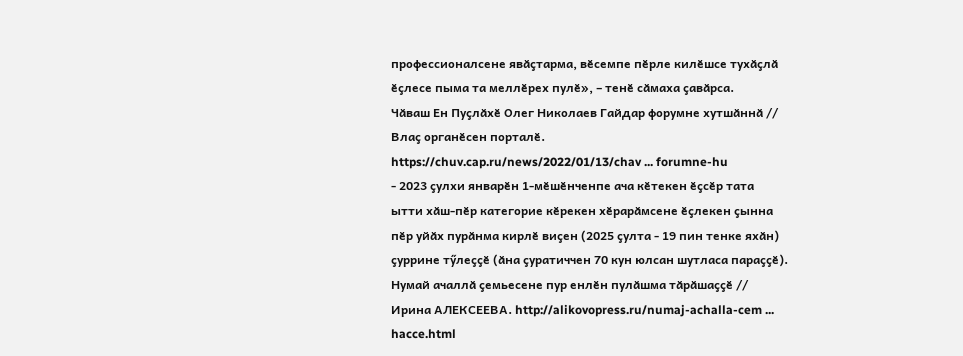профессионалсене явӑҫтарма, вӗсемпе пӗрле килӗшсе тухӑҫлӑ ӗҫлесе пыма та меллӗрех пулӗ», – тенӗ сӑмаха ҫавӑрса.
Чӑваш Ен Пуҫлӑхӗ Олег Николаев Гайдар форумне хутшӑннӑ // Влаҫ органӗсен порталӗ. https://chuv.cap.ru/news/2022/01/13/chav ... forumne-hu
- 2023 ҫулхи январӗн 1-мӗшӗнченпе ача кӗтекен ӗҫсӗр тата ытти хӑш-пӗр категорие кӗрекен хӗрарӑмсене ӗҫлекен ҫынна пӗр уйӑх пурӑнма кирлӗ виҫен (2025 ҫулта - 19 пин тенке яхӑн) ҫуррине тӳлеҫҫӗ (ӑна ҫуратиччен 70 кун юлсан шутласа параҫҫӗ).
Нумай ачаллӑ ҫемьесене пур енлӗн пулӑшма тӑрӑшаҫҫӗ // Ирина АЛЕКСЕЕВА. http://alikovopress.ru/numaj-achalla-cem ... hacce.html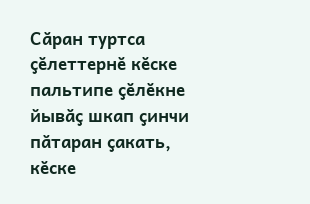Сӑран туртса ҫӗлеттернӗ кӗске пальтипе ҫӗлӗкне йывӑҫ шкап ҫинчи пӑтаран ҫакать, кӗске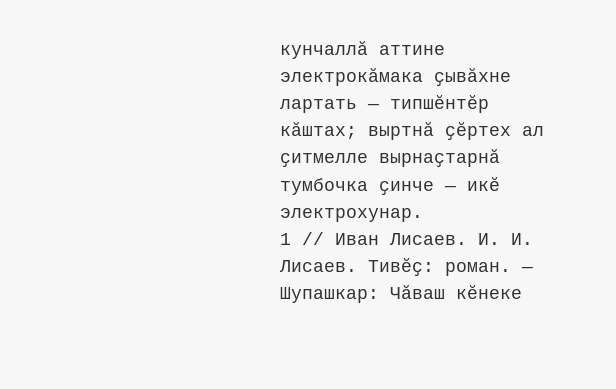кунчаллӑ аттине электрокӑмака ҫывӑхне лартать — типшӗнтӗр кӑштах; выртнӑ ҫӗртех ал ҫитмелле вырнаҫтарнӑ тумбочка ҫинче — икӗ электрохунар.
1 // Иван Лисаев. И. И. Лисаев. Тивӗҫ: роман. — Шупашкар: Чӑваш кӗнеке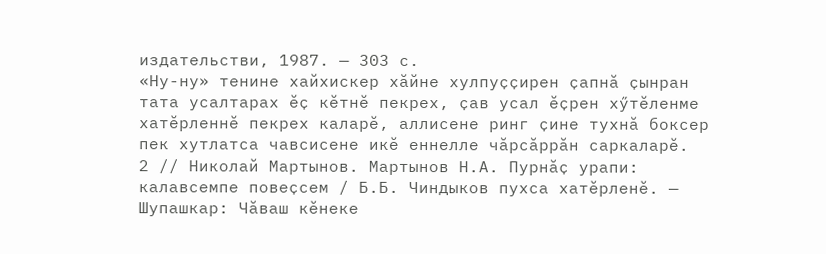издательстви, 1987. — 303 с.
«Ну-ну» тенине хайхискер хӑйне хулпуҫҫирен ҫапнӑ ҫынран тата усалтарах ӗҫ кӗтнӗ пекрех, ҫав усал ӗҫрен хӳтӗленме хатӗрленнӗ пекрех каларӗ, аллисене ринг ҫине тухнӑ боксер пек хутлатса чавсисене икӗ еннелле чӑрсӑррӑн саркаларӗ.
2 // Николай Мартынов. Мартынов Н.А. Пурнӑҫ урапи: калавсемпе повеҫсем / Б.Б. Чиндыков пухса хатӗрленӗ. — Шупашкар: Чӑваш кӗнеке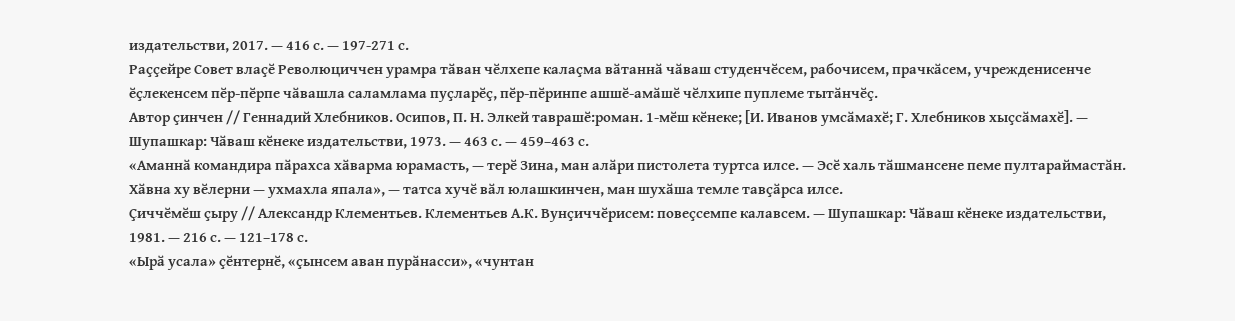издательстви, 2017. — 416 с. — 197-271 с.
Раҫҫейре Совет влаҫӗ Революциччен урамра тӑван чӗлхепе калаҫма вӑтаннӑ чӑваш студенчӗсем, рабочисем, прачкӑсем, учрежденисенче ӗҫлекенсем пӗр-пӗрпе чӑвашла саламлама пуҫларӗҫ, пӗр-пӗринпе ашшӗ-амӑшӗ чӗлхипе пуплеме тытӑнчӗҫ.
Автор ҫинчен // Геннадий Хлебников. Осипов, П. Н. Элкей таврашӗ:роман. 1-мӗш кӗнеке; [И. Иванов умсӑмахӗ; Г. Хлебников хыҫсӑмахӗ]. — Шупашкар: Чӑваш кӗнеке издательстви, 1973. — 463 с. — 459–463 с.
«Аманнӑ командира пӑрахса хӑварма юрамасть, — терӗ Зина, ман алӑри пистолета туртса илсе. — Эсӗ халь тӑшмансене пеме пултараймастӑн. Хӑвна ху вӗлерни — ухмахла япала», — татса хучӗ вӑл юлашкинчен, ман шухӑша темле тавҫӑрса илсе.
Ҫиччӗмӗш ҫыру // Александр Клементьев. Клементьев А.К. Вунҫиччӗрисем: повеҫсемпе калавсем. — Шупашкар: Чӑваш кӗнеке издательстви, 1981. — 216 с. — 121–178 с.
«Ырӑ усала» ҫӗнтернӗ, «ҫынсем аван пурӑнасси», «чунтан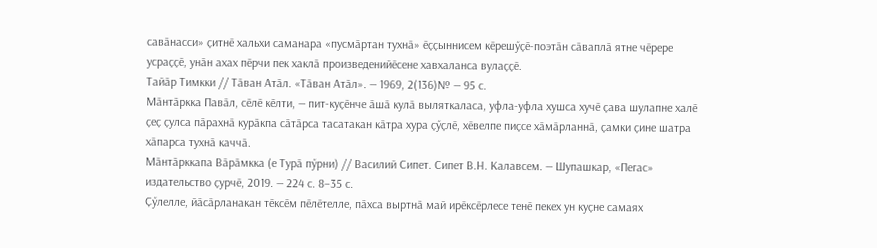савӑнасси» ҫитнӗ хальхи саманара «пусмӑртан тухнӑ» ӗҫҫыннисем кӗрешӳҫӗ-поэтӑн сӑваплӑ ятне чӗрере усраҫҫӗ, унӑн ахах пӗрчи пек хаклӑ произведенийӗсене хавхаланса вулаҫҫӗ.
Тайӑр Тимкки // Тӑван Атӑл. «Тӑван Атӑл». — 1969, 2(136)№ — 95 с.
Мӑнтӑркка Павӑл, сӗлӗ кӗлти, — пит-куҫӗнче ӑшӑ кулӑ выляткаласа, уфла-уфла хушса хучӗ ҫава шулапне халӗ ҫеҫ ҫулса пӑрахнӑ курӑкпа сӑтӑрса тасатакан кӑтра хура ҫӳҫлӗ, хӗвелпе пиҫсе хӑмӑрланнӑ, ҫамки ҫине шатра хӑпарса тухнӑ каччӑ.
Мӑнтӑрккапа Вӑрӑмкка (е Турӑ пӳрни) // Василий Сипет. Сипет В.Н. Калавсем. — Шупашкар, «Пегас» издательство ҫурчӗ, 2019. — 224 с. 8–35 с.
Ҫӳлелле, йӑсӑрланакан тӗксӗм пӗлӗтелле, пӑхса выртнӑ май ирӗксӗрлесе тенӗ пекех ун куҫне самаях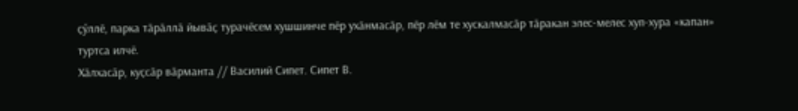ҫӳллӗ, парка тӑрӑллӑ йывӑҫ турачӗсем хушшинче пӗр ухӑнмасӑр, пӗр лӗм те хускалмасӑр тӑракан элес-мелес хуп-хура «капан» туртса илчӗ.
Хӑлхасӑр, куҫсӑр вӑрманта // Василий Сипет. Сипет В.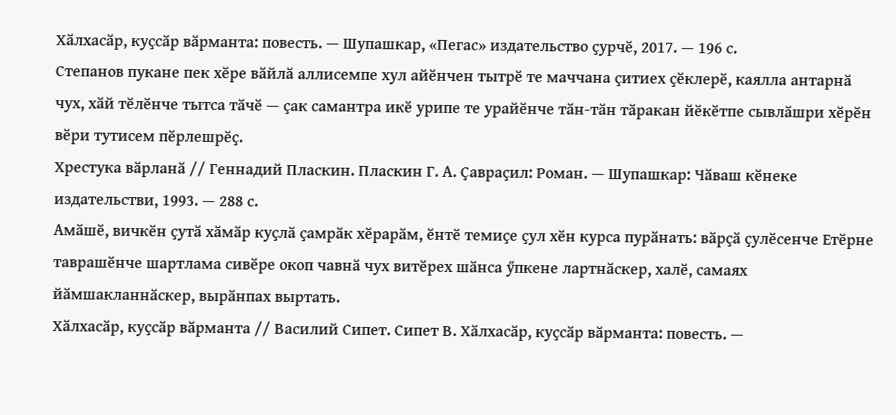Хӑлхасӑр, куҫсӑр вӑрманта: повесть. — Шупашкар, «Пегас» издательство ҫурчӗ, 2017. — 196 с.
Степанов пукане пек хӗре вӑйлӑ аллисемпе хул айӗнчен тытрӗ те маччана ҫитиех ҫӗклерӗ, каялла антарнӑ чух, хӑй тӗлӗнче тытса тӑчӗ — ҫак самантра икӗ урипе те урайӗнче тӑн-тӑн тӑракан йӗкӗтпе сывлӑшри хӗрӗн вӗри тутисем пӗрлешрӗҫ.
Хрестука вӑрланӑ // Геннадий Пласкин. Пласкин Г. А. Ҫавраҫил: Роман. — Шупашкар: Чӑваш кӗнеке издательстви, 1993. — 288 с.
Амӑшӗ, вичкӗн ҫутӑ хӑмӑр куҫлӑ ҫамрӑк хӗрарӑм, ӗнтӗ темиҫе ҫул хӗн курса пурӑнать: вӑрҫӑ ҫулӗсенче Етӗрне таврашӗнче шартлама сивӗре окоп чавнӑ чух витӗрех шӑнса ӳпкене лартнӑскер, халӗ, самаях йӑмшакланнӑскер, вырӑнпах выртать.
Хӑлхасӑр, куҫсӑр вӑрманта // Василий Сипет. Сипет В. Хӑлхасӑр, куҫсӑр вӑрманта: повесть. —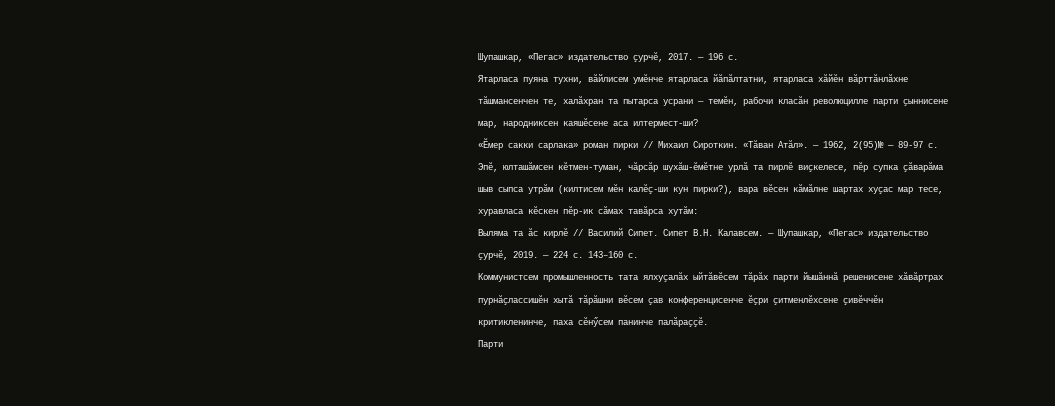Шупашкар, «Пегас» издательство ҫурчӗ, 2017. — 196 с.
Ятарласа пуяна тухни, вӑйлисем умӗнче ятарласа йӑпӑлтатни, ятарласа хӑйӗн вӑрттӑнлӑхне тӑшмансенчен те, халӑхран та пытарса усрани — темӗн, рабочи класӑн революцилле парти ҫыннисене мар, народниксен каяшӗсене аса илтермест-ши?
«Ӗмер сакки сарлака» роман пирки // Михаил Сироткин. «Тӑван Атӑл». — 1962, 2(95)№ — 89-97 с.
Эпӗ, юлташӑмсен кӗтмен-туман, чӑрсӑр шухӑш-ӗмӗтне урлӑ та пирлӗ виҫкелесе, пӗр супка ҫӑварӑма шыв сыпса утрӑм (килтисем мӗн калӗҫ-ши кун пирки?), вара вӗсен кӑмӑлне шартах хуҫас мар тесе, хуравласа кӗскен пӗр-ик сӑмах тавӑрса хутӑм:
Выляма та ӑс кирлӗ // Василий Сипет. Сипет В.Н. Калавсем. — Шупашкар, «Пегас» издательство ҫурчӗ, 2019. — 224 с. 143–160 с.
Коммунистсем промышленность тата ялхуҫалӑх ыйтӑвӗсем тӑрӑх парти йышӑннӑ решенисене хӑвӑртрах пурнӑҫлассишӗн хытӑ тӑрӑшни вӗсем ҫав конференцисенче ӗҫри ҫитменлӗхсене ҫивӗччӗн критикленинче, паха сӗнӳсем панинче палӑраҫҫӗ.
Парти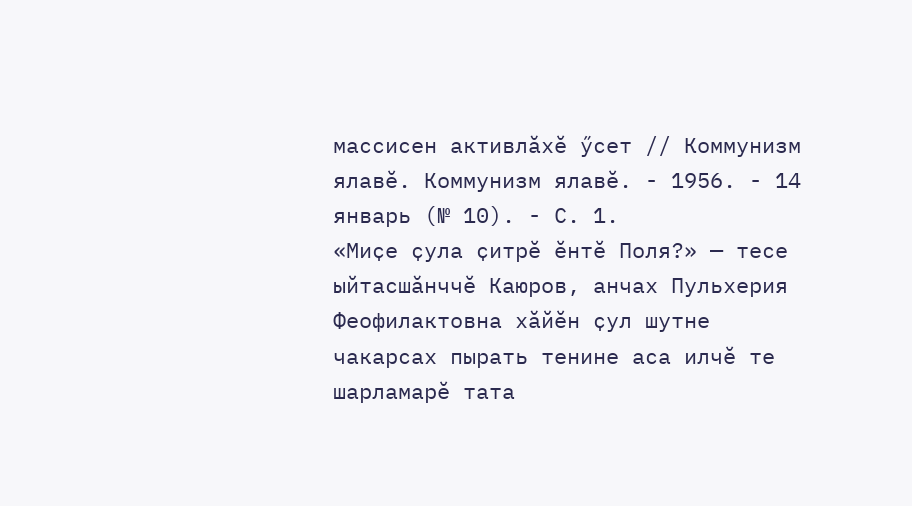массисен активлӑхӗ ӳсет // Коммунизм ялавӗ. Коммунизм ялавӗ. - 1956. - 14 январь (№ 10). - С. 1.
«Миҫе ҫула ҫитрӗ ӗнтӗ Поля?» — тесе ыйтасшӑнччӗ Каюров, анчах Пульхерия Феофилактовна хӑйӗн ҫул шутне чакарсах пырать тенине аса илчӗ те шарламарӗ тата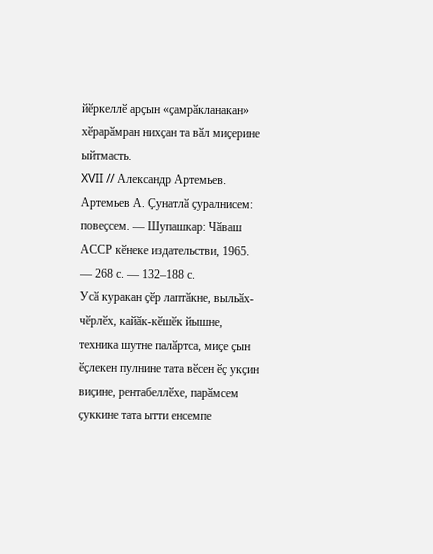йӗркеллӗ арҫын «ҫамрӑкланакан» хӗрарӑмран нихҫан та вӑл миҫерине ыйтмасть.
XVII // Александр Артемьев. Артемьев А. Ҫунатлӑ ҫуралнисем: повеҫсем. — Шупашкар: Чӑваш АССР кӗнеке издательстви, 1965. — 268 с. — 132–188 с.
Усӑ куракан ҫӗр лаптӑкне, выльӑх-чӗрлӗх, кайӑк-кӗшӗк йышне, техника шутне палӑртса, миҫе ҫын ӗҫлекен пулнине тата вӗсен ӗҫ укҫин виҫине, рентабеллӗхе, парӑмсем ҫуккине тата ытти енсемпе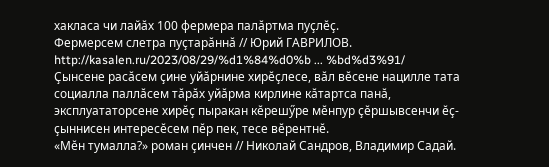хакласа чи лайӑх 100 фермера палӑртма пуҫлӗҫ.
Фермерсем слетра пуҫтарӑннӑ // Юрий ГАВРИЛОВ. http://kasalen.ru/2023/08/29/%d1%84%d0%b ... %bd%d3%91/
Ҫынсене расӑсем ҫине уйӑрнине хирӗҫлесе, вӑл вӗсене нацилле тата социалла паллӑсем тӑрӑх уйӑрма кирлине кӑтартса панӑ, эксплуататорсене хирӗҫ пыракан кӗрешӳре мӗнпур ҫӗршывсенчи ӗҫ-ҫыннисен интересӗсем пӗр пек, тесе вӗрентнӗ.
«Мӗн тумалла?» роман ҫинчен // Николай Сандров, Владимир Садай.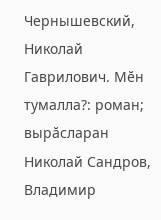Чернышевский, Николай Гаврилович. Мӗн тумалла?: роман; вырӑсларан Николай Сандров, Владимир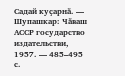Садай куҫарнӑ. — Шупашкар: Чӑваш АССР государство издательстви, 1957. — 485–495 с.